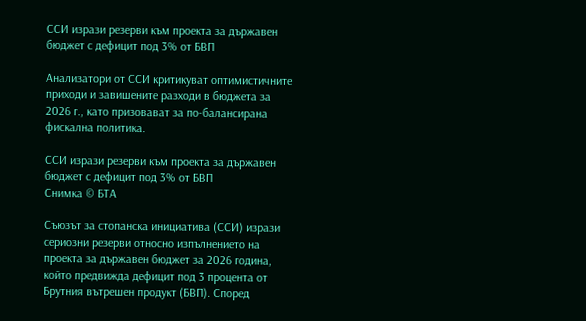ССИ изрази резерви към проекта за държавен бюджет с дефицит под 3% от БВП

Анализатори от ССИ критикуват оптимистичните приходи и завишените разходи в бюджета за 2026 г., като призовават за по-балансирана фискална политика.

ССИ изрази резерви към проекта за държавен бюджет с дефицит под 3% от БВП
Снимка © БТА

Съюзът за стопанска инициатива (ССИ) изрази сериозни резерви относно изпълнението на проекта за държавен бюджет за 2026 година, който предвижда дефицит под 3 процента от Брутния вътрешен продукт (БВП). Според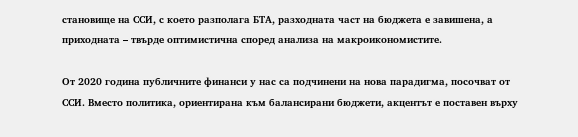становище на ССИ, с което разполага БТА, разходната част на бюджета е завишена, а приходната – твърде оптимистична според анализа на макроикономистите.

От 2020 година публичните финанси у нас са подчинени на нова парадигма, посочват от ССИ. Вместо политика, ориентирана към балансирани бюджети, акцентът е поставен върху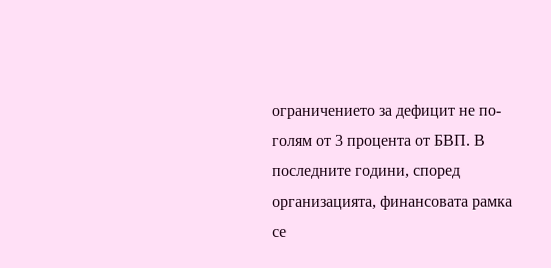ограничението за дефицит не по-голям от 3 процента от БВП. В последните години, според организацията, финансовата рамка се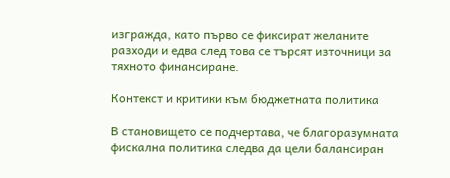изгражда, като първо се фиксират желаните разходи и едва след това се търсят източници за тяхното финансиране.

Контекст и критики към бюджетната политика

В становището се подчертава, че благоразумната фискална политика следва да цели балансиран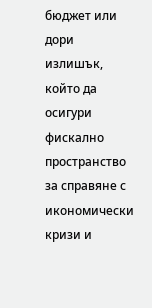бюджет или дори излишък, който да осигури фискално пространство за справяне с икономически кризи и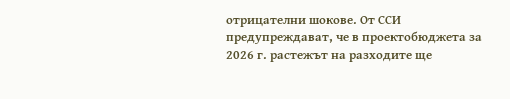отрицателни шокове. От ССИ предупреждават, че в проектобюджета за 2026 г. растежът на разходите ще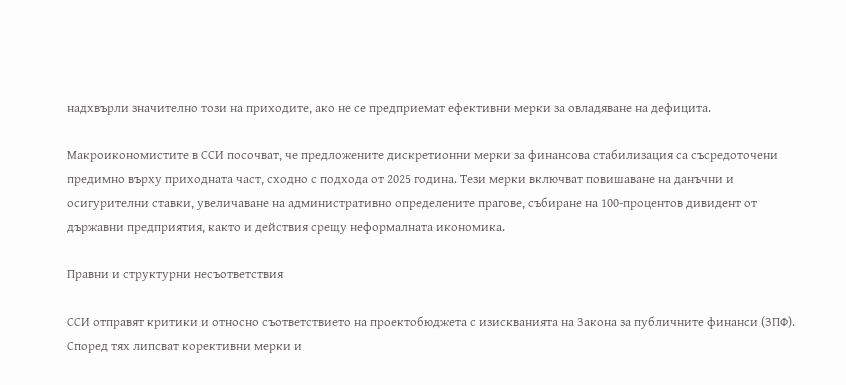надхвърли значително този на приходите, ако не се предприемат ефективни мерки за овладяване на дефицита.

Макроикономистите в ССИ посочват, че предложените дискретионни мерки за финансова стабилизация са съсредоточени предимно върху приходната част, сходно с подхода от 2025 година. Тези мерки включват повишаване на данъчни и осигурителни ставки, увеличаване на административно определените прагове, събиране на 100-процентов дивидент от държавни предприятия, както и действия срещу неформалната икономика.

Правни и структурни несъответствия

ССИ отправят критики и относно съответствието на проектобюджета с изискванията на Закона за публичните финанси (ЗПФ). Според тях липсват корективни мерки и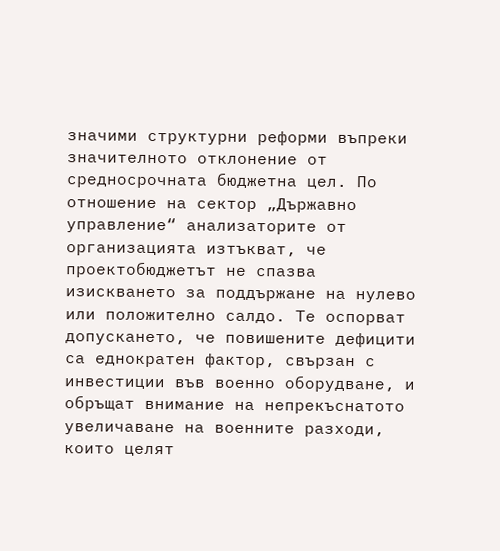значими структурни реформи въпреки значителното отклонение от средносрочната бюджетна цел. По отношение на сектор „Държавно управление“ анализаторите от организацията изтъкват, че проектобюджетът не спазва изискването за поддържане на нулево или положително салдо. Те оспорват допускането, че повишените дефицити са еднократен фактор, свързан с инвестиции във военно оборудване, и обръщат внимание на непрекъснатото увеличаване на военните разходи, които целят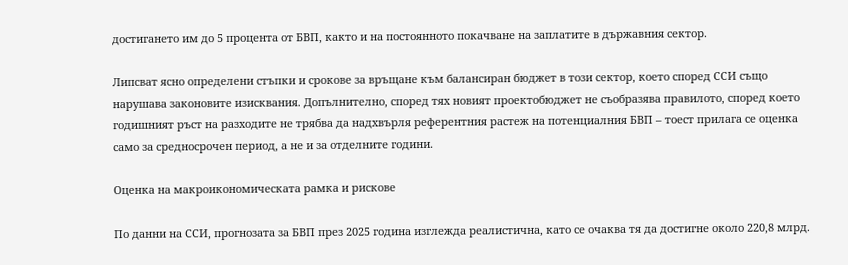достигането им до 5 процента от БВП, както и на постоянното покачване на заплатите в държавния сектор.

Липсват ясно определени стъпки и срокове за връщане към балансиран бюджет в този сектор, което според ССИ също нарушава законовите изисквания. Допълнително, според тях новият проектобюджет не съобразява правилото, според което годишният ръст на разходите не трябва да надхвърля референтния растеж на потенциалния БВП – тоест прилага се оценка само за средносрочен период, а не и за отделните години.

Оценка на макроикономическата рамка и рискове

По данни на ССИ, прогнозата за БВП през 2025 година изглежда реалистична, като се очаква тя да достигне около 220,8 млрд.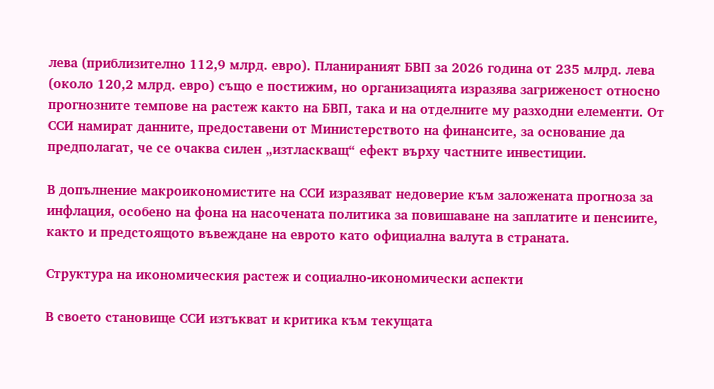лева (приблизително 112,9 млрд. евро). Планираният БВП за 2026 година от 235 млрд. лева (около 120,2 млрд. евро) също е постижим, но организацията изразява загриженост относно прогнозните темпове на растеж както на БВП, така и на отделните му разходни елементи. От ССИ намират данните, предоставени от Министерството на финансите, за основание да предполагат, че се очаква силен „изтласкващ“ ефект върху частните инвестиции.

В допълнение макроикономистите на ССИ изразяват недоверие към заложената прогноза за инфлация, особено на фона на насочената политика за повишаване на заплатите и пенсиите, както и предстоящото въвеждане на еврото като официална валута в страната.

Структура на икономическия растеж и социално-икономически аспекти

В своето становище ССИ изтъкват и критика към текущата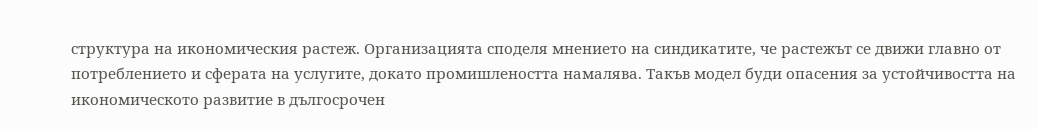структура на икономическия растеж. Организацията споделя мнението на синдикатите, че растежът се движи главно от потреблението и сферата на услугите, докато промишлеността намалява. Такъв модел буди опасения за устойчивостта на икономическото развитие в дългосрочен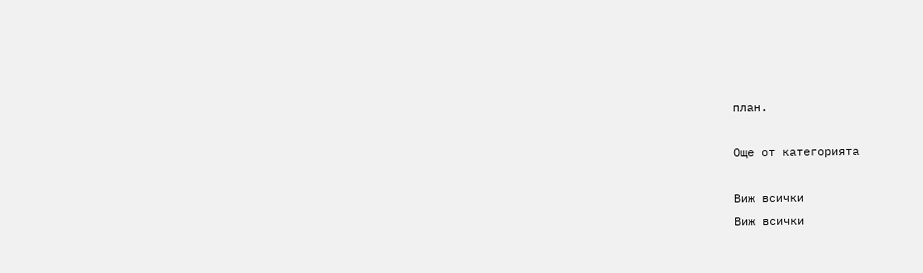план.

Още от категорията

Виж всички
Виж всички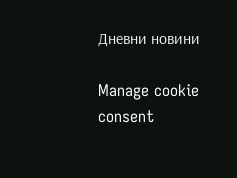Дневни новини

Manage cookie consent